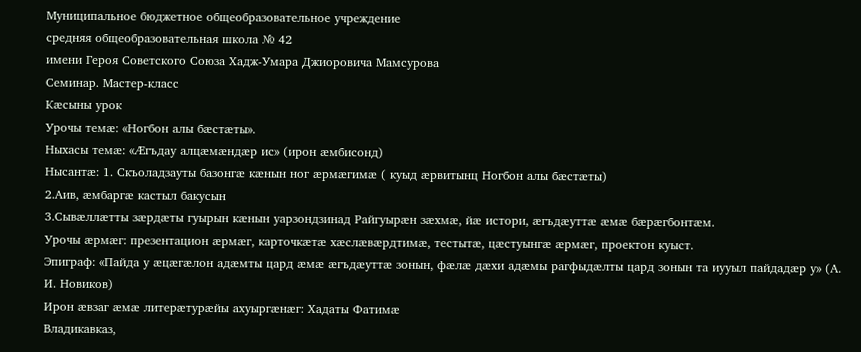Муниципальное бюджетное общеобразовательное учреждение
средняя общеобразовательная школа № 42
имени Героя Советского Союза Хадж-Умара Джиоровича Мамсурова
Семинар. Мастер-класс
Кæсыны урок
Урочы темæ: «Ногбон алы бæстæты».
Ныхасы темæ: «Æгъдау алцæмæндæр ис» (ирон æмбисонд)
Нысантæ: 1. Скъоладзауты базонгæ кæнын ног æрмæгимæ ( куыд æрвитынц Ногбон алы бæстæты)
2.Аив, æмбаргæ кастыл бакусын
3.Сывæллæтты зæрдæты гуырын кæнын уарзондзинад Райгуырæн зæхмæ, йæ истори, æгъдæуттæ æмæ бæрæгбонтæм.
Урочы æрмæг: презентацион æрмæг, карточкæтæ хæслæвæрдтимæ, тестытæ, цæстуынгæ æрмæг, проектон куыст.
Эпиграф: «Пайда у æцæгæлон адæмты цард æмæ æгъдæуттæ зонын, фæлæ дæхи адæмы рагфыдæлты цард зонын та иууыл пайдадæр у» (А. И. Новиков)
Ирон æвзаг æмæ литерæтурæйы ахуыргæнæг: Хадаты Фатимæ
Владикавказ,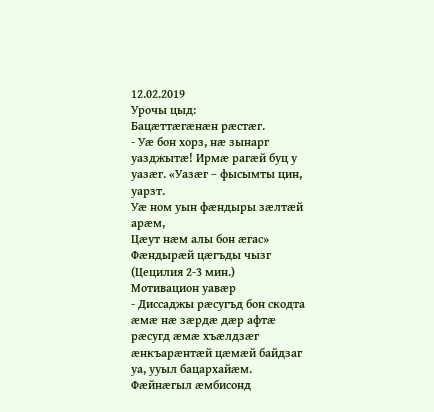12.02.2019
Урочы цыд:
Бацæттæгæнæн рæстæг.
- Уæ бон хорз, нæ зынарг уазджытæ! Ирмæ рагæй буц у уазæг. «Уазæг – фысымты цин, уарзт.
Уæ ном уын фæндыры зæлтæй арæм,
Цæут нæм алы бон æгас»
Фæндырæй цæгъды чызг (Цецилия 2-3 мин.)
Мотивацион уавæр
- Диссаджы рæсугъд бон скодта æмæ нæ зæрдæ дæр афтæ рæсугд æмæ хъæлдзæг æнкъарæнтæй цæмæй байдзаг уа, ууыл бацархайæм.
Фæйнæгыл æмбисонд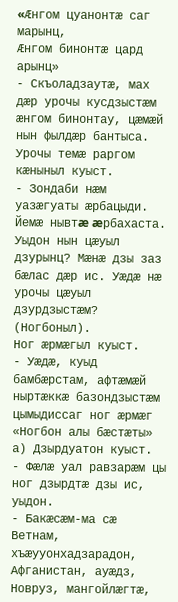«Æнгом цуанонтæ саг марынц,
Æнгом бинонтæ цард арынц»
- Скъоладзаутæ, мах дæр урочы кусдзыстæм æнгом бинонтау, цæмæй нын фылдæр бантыса.
Урочы темæ раргом кæныныл куыст.
- Зондаби нæм уазæгуаты æрбацыди. Йемæ нывтæ æрбахаста. Уыдон нын цæуыл дзурынц? Мæнæ дзы заз бæлас дæр ис. Уæдæ нæ урочы цæуыл дзурдзыстæм? (Ногбоныл).
Ног æрмæгыл куыст.
- Уæдæ, куыд бамбæрстам, афтæмæй ныртæккæ базондзыстæм цымыдиссаг ног æрмæг «Ногбон алы бæстæты»
а) Дзырдуатон куыст.
- Фæлæ уал равзарæм цы ног дзырдтæ дзы ис, уыдон.
- Бакæсæм-ма сæ
Ветнам, хъæууонхадзарадон, Афганистан, ауæдз, Новруз, мангойлæгтæ,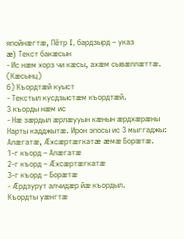япойнæгтæ, Пётр I, бардзырд – указ
æ) Текст бакæсын
- Ис нæм хорз чи кæсы, ахæм сывæллæттæ. (Кæсынц)
б) Къордтæй куыст
- Текстыл кусдзыстæм къордтæй.
3 къорды нæм ис
- Нæ зæрдыл æрлæууын кæнын æрдхæрæны Нарты кадджытæ. Ирон эпосы ис 3 мыггаджы: Алæгатæ, Æхсæртæгкатæ æмæ Борæтæ.
1-г къорд – Алæгатæ
2-г къорд – Æхсæртæгкатæ
3-г къорд – Борæтæ
- Æрдзурут алчидæр йæ къордыл.
Къордты уæнгтæ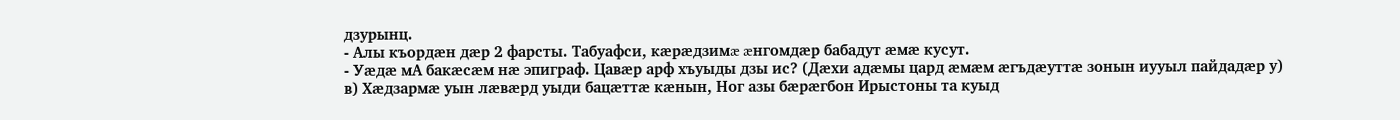дзурынц.
- Алы къордæн дæр 2 фарсты. Табуафси, кæрæдзимæ æнгомдæр бабадут æмæ кусут.
- Уæдæ мА бакæсæм нæ эпиграф. Цавæр арф хъуыды дзы ис? (Дæхи адæмы цард æмæм æгъдæуттæ зонын иууыл пайдадæр у)
в) Хæдзармæ уын лæвæрд уыди бацæттæ кæнын, Ног азы бæрæгбон Ирыстоны та куыд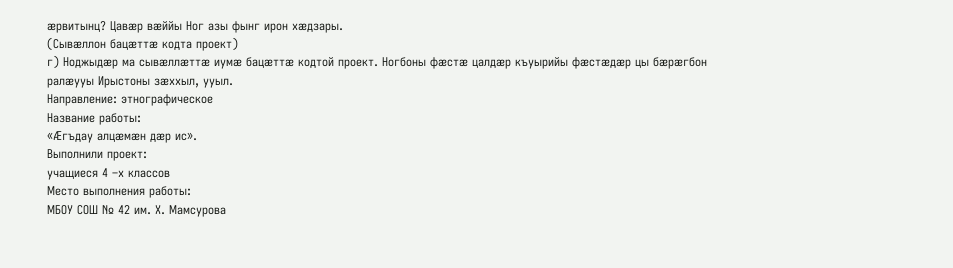æрвитынц? Цавæр вæййы Ног азы фынг ирон хæдзары.
(Сывæллон бацæттæ кодта проект)
г) Ноджыдæр ма сывæллæттæ иумæ бацæттæ кодтой проект. Ногбоны фæстæ цалдæр къуырийы фæстæдæр цы бæрæгбон ралæууы Ирыстоны зæххыл, ууыл.
Направление: этнографическое
Название работы:
«Æгъдау алцæмæн дæр ис».
Выполнили проект:
учащиеся 4 –х классов
Место выполнения работы:
МБОУ СОШ № 42 им. Х. Мамсурова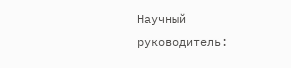Научный руководитель: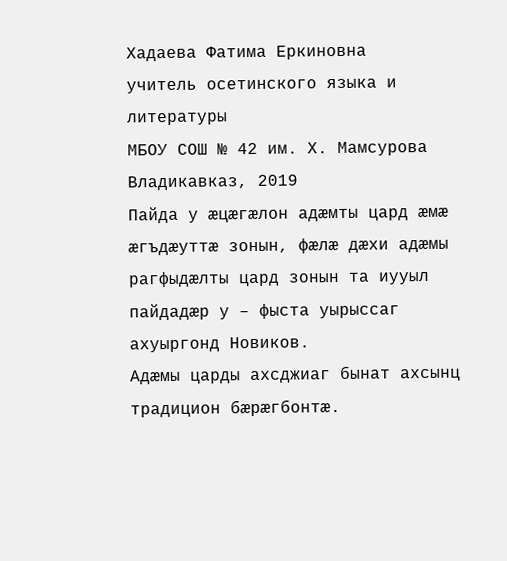Хадаева Фатима Еркиновна
учитель осетинского языка и литературы
МБОУ СОШ № 42 им. Х. Мамсурова
Владикавказ, 2019
Пайда у ӕцӕгӕлон адӕмты цард ӕмӕ ӕгъдӕуттӕ зонын, фӕлӕ дӕхи адӕмы рагфыдӕлты цард зонын та иууыл пайдадӕр у – фыста уырыссаг ахуыргонд Новиков.
Адӕмы царды ахсджиаг бынат ахсынц традицион бӕрӕгбонтӕ.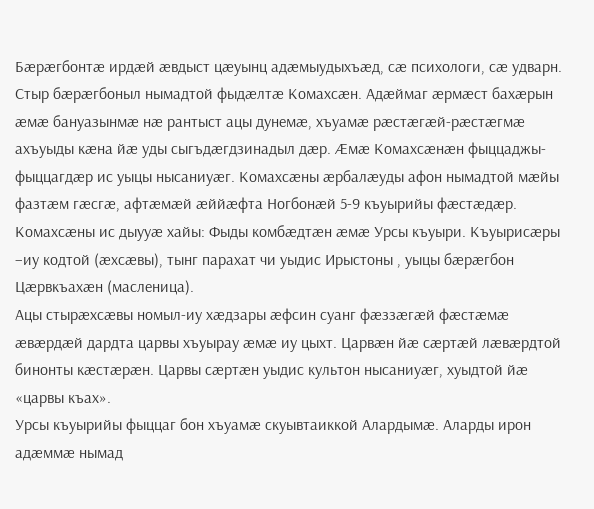Бӕрӕгбонтӕ ирдӕй ӕвдыст цӕуынц адӕмыудыхъӕд, сӕ психологи, сӕ удварн.
Стыр бӕрӕгбоныл нымадтой фыдӕлтӕ Комахсӕн. Адӕймаг ӕрмӕст бахӕрын ӕмӕ бануазынмӕ нӕ рантыст ацы дунемӕ, хъуамӕ рӕстӕгӕй-рӕстӕгмӕ ахъуыды кӕна йӕ уды сыгъдӕгдзинадыл дӕр. Ӕмӕ Комахсӕнӕн фыццаджы-фыццагдӕр ис уыцы нысаниуӕг. Комахсӕны ӕрбалӕуды афон нымадтой мӕйы фазтӕм гӕсгӕ, афтӕмӕй ӕййӕфта Ногбонӕй 5-9 къуырийы фӕстӕдӕр.
Комахсӕны ис дыууӕ хайы: Фыды комбӕдтӕн ӕмӕ Урсы къуыри. Къуырисӕры –иу кодтой (ӕхсӕвы), тынг парахат чи уыдис Ирыстоны , уыцы бӕрӕгбон Цӕрвкъахӕн (масленица).
Ацы стырӕхсӕвы номыл-иу хӕдзары ӕфсин суанг фӕззӕгӕй фӕстӕмӕ ӕвӕрдӕй дардта царвы хъуырау ӕмӕ иу цыхт. Царвӕн йӕ сӕртӕй лӕвӕрдтой бинонты кӕстӕрӕн. Царвы сӕртӕн уыдис культон нысаниуӕг, хуыдтой йӕ «царвы къах».
Урсы къуырийы фыццаг бон хъуамӕ скуывтаиккой Алардымӕ. Аларды ирон адӕммӕ нымад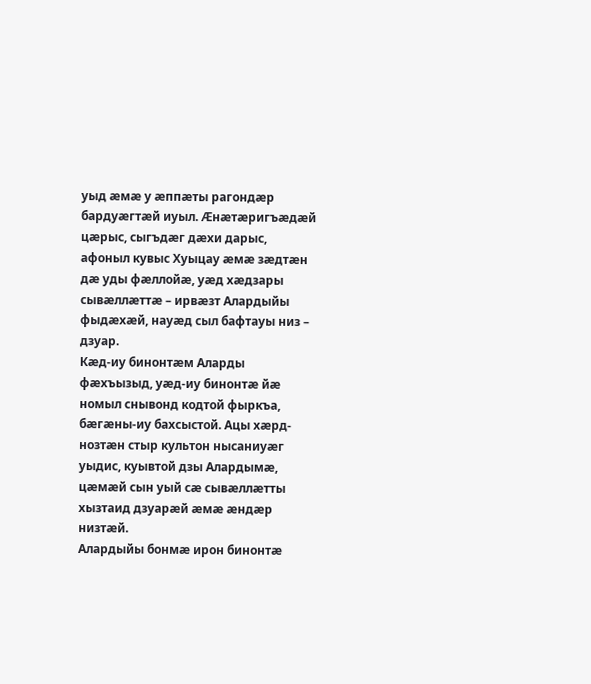уыд ӕмӕ у ӕппӕты рагондӕр бардуӕгтӕй иуыл. Ӕнӕтӕригъӕдӕй цӕрыс, сыгъдӕг дӕхи дарыс, афоныл кувыс Хуыцау ӕмӕ зӕдтӕн дӕ уды фӕллойӕ, уӕд хӕдзары сывӕллӕттӕ – ирвӕзт Алардыйы фыдӕхӕй, науӕд сыл бафтауы низ – дзуар.
Кӕд-иу бинонтӕм Аларды фӕхъызыд, уӕд-иу бинонтӕ йӕ номыл снывонд кодтой фыркъа, бӕгӕны-иу бахсыстой. Ацы хӕрд-нозтӕн стыр культон нысаниуӕг уыдис, куывтой дзы Алардымӕ, цӕмӕй сын уый сӕ сывӕллӕтты хызтаид дзуарӕй ӕмӕ ӕндӕр низтӕй.
Алардыйы бонмӕ ирон бинонтӕ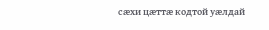сӕхи цӕттӕ кодтой уӕлдай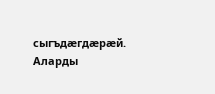сыгъдӕгдӕрӕй. Аларды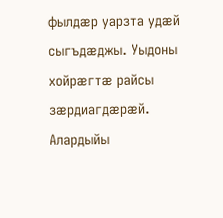фылдӕр уарзта удӕй сыгъдӕджы. Уыдоны хойрӕгтӕ райсы зӕрдиагдӕрӕй.
Алардыйы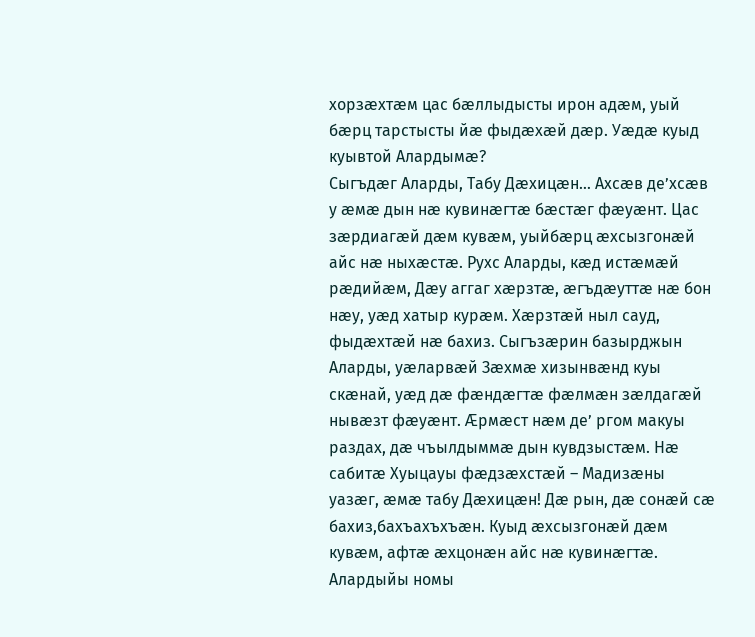хорзӕхтӕм цас бӕллыдысты ирон адӕм, уый бӕрц тарстысты йӕ фыдӕхӕй дӕр. Уӕдӕ куыд куывтой Алардымӕ?
Сыгъдӕг Аларды, Табу Дӕхицӕн… Ахсӕв де’хсӕв у ӕмӕ дын нӕ кувинӕгтӕ бӕстӕг фӕуӕнт. Цас зӕрдиагӕй дӕм кувӕм, уыйбӕрц ӕхсызгонӕй айс нӕ ныхӕстӕ. Рухс Аларды, кӕд истӕмӕй рӕдийӕм, Дӕу аггаг хӕрзтӕ, ӕгъдӕуттӕ нӕ бон нӕу, уӕд хатыр курӕм. Хӕрзтӕй ныл сауд, фыдӕхтӕй нӕ бахиз. Сыгъзӕрин базырджын Аларды, уӕларвӕй Зӕхмӕ хизынвӕнд куы скӕнай, уӕд дӕ фӕндӕгтӕ фӕлмӕн зӕлдагӕй нывӕзт фӕуӕнт. Ӕрмӕст нӕм де’ ргом макуы раздах, дӕ чъылдыммӕ дын кувдзыстӕм. Нӕ сабитӕ Хуыцауы фӕдзӕхстӕй – Мадизӕны уазӕг, ӕмӕ табу Дӕхицӕн! Дӕ рын, дӕ сонӕй сӕ бахиз,бахъахъхъӕн. Куыд ӕхсызгонӕй дӕм кувӕм, афтӕ ӕхцонӕн айс нӕ кувинӕгтӕ.
Алардыйы номы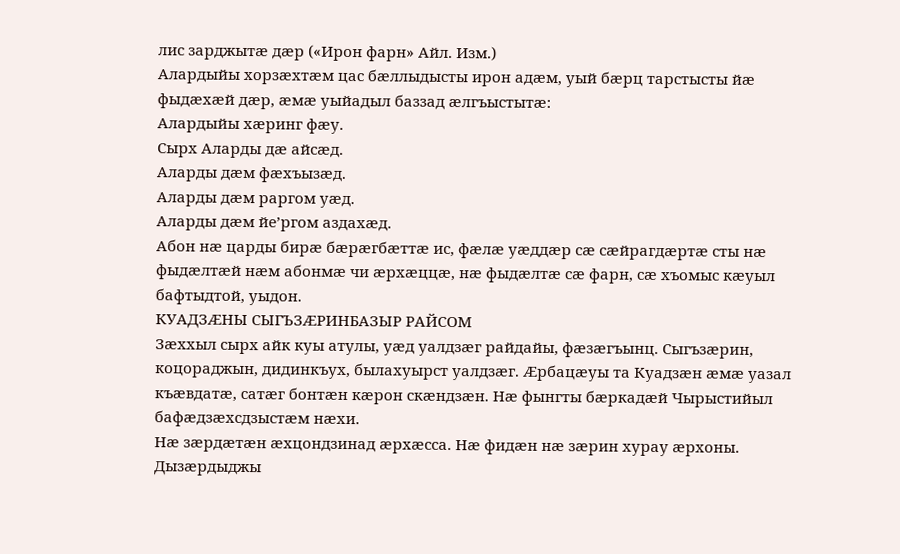лис зарджытӕ дӕр («Ирон фарн» Айл. Изм.)
Алардыйы хорзӕхтӕм цас бӕллыдысты ирон адӕм, уый бӕрц тарстысты йӕ фыдӕхӕй дӕр, ӕмӕ уыйадыл баззад ӕлгъыстытӕ:
Алардыйы хӕринг фӕу.
Сырх Аларды дӕ айсӕд.
Аларды дӕм фӕхъызӕд.
Аларды дӕм раргом уӕд.
Аларды дӕм йе’ргом аздахӕд.
Абон нӕ царды бирӕ бӕрӕгбӕттӕ ис, фӕлӕ уӕддӕр сӕ сӕйрагдӕртӕ сты нӕ фыдӕлтӕй нӕм абонмӕ чи ӕрхӕццӕ, нӕ фыдӕлтӕ сӕ фарн, сӕ хъомыс кӕуыл бафтыдтой, уыдон.
КУАДЗӔНЫ СЫГЪЗӔРИНБАЗЫР РАЙСОМ
Зӕххыл сырх айк куы атулы, уӕд уалдзӕг райдайы, фӕзӕгъынц. Сыгъзӕрин, коцораджын, дидинкъух, былахуырст уалдзӕг. Ӕрбацӕуы та Куадзӕн ӕмӕ уазал къӕвдатӕ, сатӕг бонтӕн кӕрон скӕндзӕн. Нӕ фынгты бӕркадӕй Чырыстийыл бафӕдзӕхсдзыстӕм нӕхи.
Нӕ зӕрдӕтӕн ӕхцондзинад ӕрхӕсса. Нӕ фидӕн нӕ зӕрин хурау ӕрхоны. Дызӕрдыджы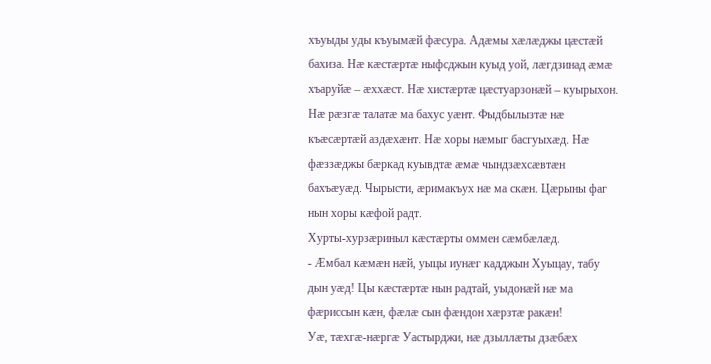хъуыды уды къуымӕй фӕсура. Адӕмы хӕлӕджы цӕстӕй бахиза. Нӕ кӕстӕртӕ ныфсджын куыд уой, лӕгдзинад ӕмӕ хъаруйӕ – ӕххӕст. Нӕ хистӕртӕ цӕстуарзонӕй – куырыхон. Нӕ рӕзгӕ талатӕ ма бахус уӕнт. Фыдбылызтӕ нӕ къӕсӕртӕй аздӕхӕнт. Нӕ хоры нӕмыг басгуыхӕд. Нӕ фӕззӕджы бӕркад куывдтӕ ӕмӕ чындзӕхсӕвтӕн бахъӕуӕд. Чырысти, ӕримакъух нӕ ма скӕн. Цӕрыны фаг нын хоры кӕфой радт.
Хурты-хурзӕриныл кӕстӕрты оммен сӕмбӕлӕд.
- Ӕмбал кӕмӕн нӕй, уыцы иунӕг кадджын Хуыцау, табу дын уӕд! Цы кӕстӕртӕ нын радтай, уыдонӕй нӕ ма фӕриссын кӕн, фӕлӕ сын фӕндон хӕрзтӕ ракӕн!
Уӕ, тӕхгӕ-нӕргӕ Уастырджи, нӕ дзыллӕты дзӕбӕх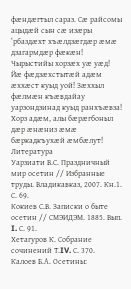фӕндӕгтыл сараз. Сӕ райсомы ацыдӕй сын сӕ изӕры ‘рбаздӕхт хъӕлдзӕгдӕр ӕмӕ дзагармдӕр фӕкӕн!
Чырыстийы хорзӕх уӕ уӕд! Йӕ фӕдзӕхстытӕй адӕм ӕххӕст куыд уой! Зӕххыл фӕлмӕн къӕвдайау уарзондзинад куыд ранхъӕвза! Хорз адӕм, алы бӕрӕгбоныл дӕр ӕнӕниз ӕмӕ бӕркадкъухӕй ӕмбӕлут!
Литература
Уарзиати В.С. Праздничный мир осетин // Избранные труды. Владикавказ, 2007. Кн.1. С. 69.
Кокиев С.В. Записки о быте осетин // CМЭИДЭМ. 1885. Вып. I. С. 91.
Хетагуров К. Собрание сочинений Т.IV. С. 370.
Калоев Б.А. Осетины: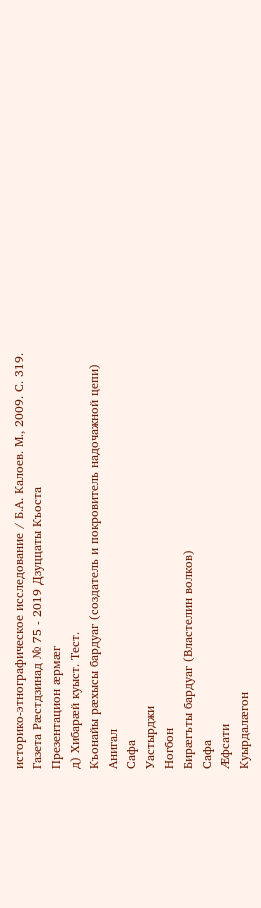историко-этнографическое исследование / Б.А. Калоев. М., 2009. С. 319.
Газета Рæстдзинад № 75 - 2019 Дзуццаты Къоста
Презентацион æрмæг
д) Хибарæй куыст. Тест.
Къонайы рæхысы бардуаг (создатель и покровитель надочажной цепи)
Анигал
Сафа
Уастырджи
Ногбон
Бирæгъты бардуаг (Властелин волков)
Сафа
Æфсати
Куырдалæгон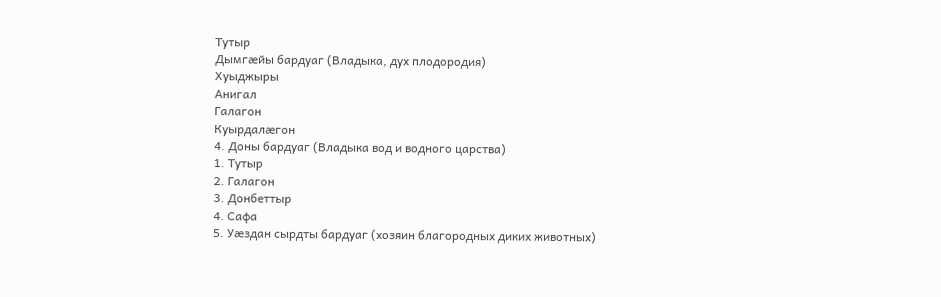Тутыр
Дымгæйы бардуаг (Владыка, дух плодородия)
Хуыджыры
Анигал
Галагон
Куырдалæгон
4. Доны бардуаг (Владыка вод и водного царства)
1. Тутыр
2. Галагон
3. Донбеттыр
4. Сафа
5. Уæздан сырдты бардуаг (хозяин благородных диких животных)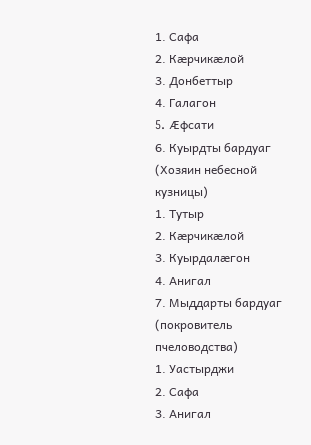1. Сафа
2. Кæрчикæлой
3. Донбеттыр
4. Галагон
5. Æфсати
6. Куырдты бардуаг (Хозяин небесной кузницы)
1. Тутыр
2. Кæрчикæлой
3. Куырдалæгон
4. Анигал
7. Мыддарты бардуаг (покровитель пчеловодства)
1. Уастырджи
2. Сафа
3. Анигал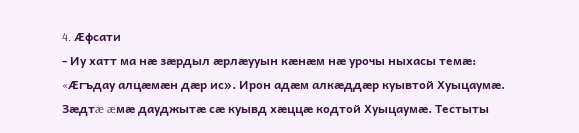4. Æфсати
- Иу хатт ма нæ зæрдыл æрлæууын кæнæм нæ урочы ныхасы темæ: «Æгъдау алцæмæн дæр ис». Ирон адæм алкæддæр куывтой Хуыцаумæ. Зæдтæ æмæ дауджытæ сæ куывд хæццæ кодтой Хуыцаумæ. Тестыты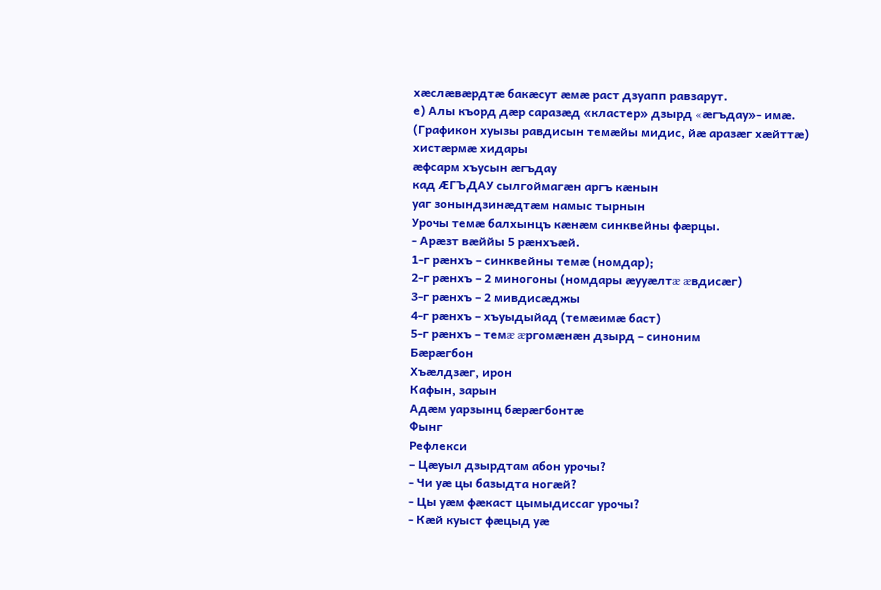хæслæвæрдтæ бакæсут æмæ раст дзуапп равзарут.
е) Алы къорд дæр саразæд «кластер» дзырд «æгъдау»- имæ.
(Графикон хуызы равдисын темæйы мидис, йæ аразæг хæйттæ)
хистæрмæ хидары
æфсарм хъусын æгъдау
кад ÆГЪДАУ сылгоймагæн аргъ кæнын
уаг зонындзинæдтæм намыс тырнын
Урочы темæ балхынцъ кæнæм синквейны фæрцы.
- Арæзт вæййы 5 рæнхъæй.
1-г рæнхъ – синквейны темæ (номдар);
2-г рæнхъ – 2 миногоны (номдары æууæлтæ æвдисæг)
3-г рæнхъ – 2 мивдисæджы
4-г рæнхъ – хъуыдыйад (темæимæ баст)
5-г рæнхъ – темæ æргомæнæн дзырд – синоним
Бæрæгбон
Хъæлдзæг, ирон
Кафын, зарын
Адæм уарзынц бæрæгбонтæ
Фынг
Рефлекси
– Цæуыл дзырдтам абон урочы?
- Чи уæ цы базыдта ногæй?
- Цы уæм фæкаст цымыдиссаг урочы?
- Кæй куыст фæцыд уæ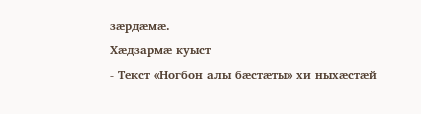зæрдæмæ.
Хæдзармæ куыст
- Текст «Ногбон алы бæстæты» хи ныхæстæй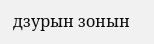дзурын зонын